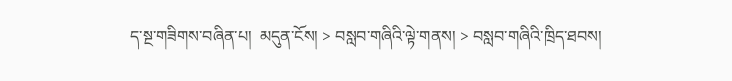ད་སྔ་གཟིགས་བཞིན་པ།  མདུན་ངོས། > བསླབ་གཞིའི་ལྟེ་གནས། > བསླབ་གཞིའི་ཁྲིད་ཐབས།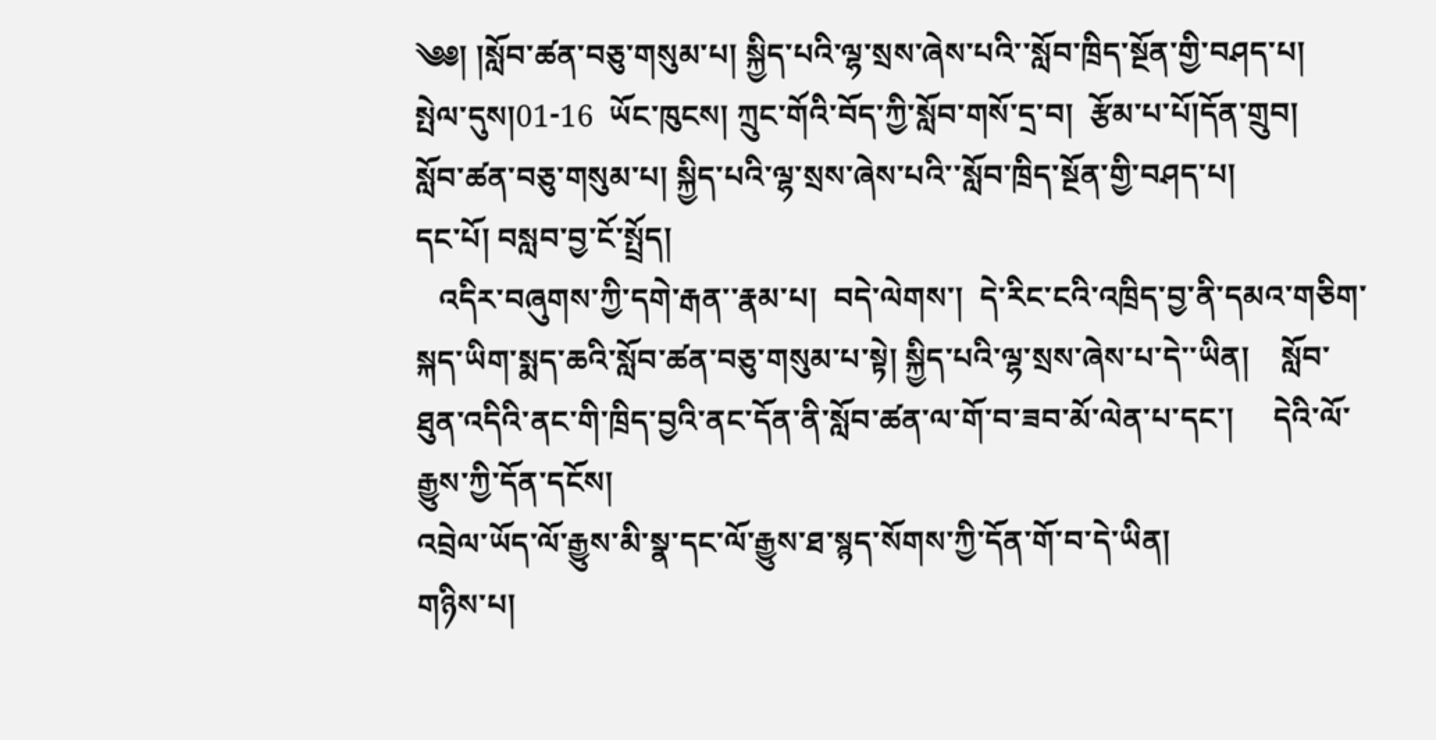༄༅། །སློབ་ཚན་བཅུ་གསུམ་པ། སྐྱིད་པའི་ལྷ་སྲས་ཞེས་པའི་་སློབ་ཁྲིད་སྔོན་གྱི་བཤད་པ།
སྤེལ་དུས།01-16  ཡོང་ཁུངས། ཀྲུང་གོའི་བོད་ཀྱི་སློབ་གསོ་དྲ་བ།  རྩོམ་པ་པོ།དོན་གྲུབ།
སློབ་ཚན་བཅུ་གསུམ་པ། སྐྱིད་པའི་ལྷ་སྲས་ཞེས་པའི་་སློབ་ཁྲིད་སྔོན་གྱི་བཤད་པ།
དང་པོ། བསླབ་བྱ་ངོ་སྤྲོད།
   འདིར་བཞུགས་ཀྱི་དགེ་རྒན་་རྣམ་པ།  བདེ་ལེགས་།  དེ་རིང་ངའི་འཁྲིད་བྱ་ནི་དམའ་གཅིག་སྐད་ཡིག་སྨད་ཆའི་སློབ་ཚན་བཅུ་གསུམ་པ་སྟེ། སྐྱིད་པའི་ལྷ་སྲས་ཞེས་པ་དེ་་ཡིན།    སློབ་ཐུན་འདིའི་ནང་གི་ཁྲིད་བྱའི་ནང་དོན་ནི་སློབ་ཚན་ལ་གོ་བ་ཟབ་མོ་ལེན་པ་དང་།     དེའི་ལོ་རྒྱུས་ཀྱི་དོན་དངོས།
འབྲེལ་ཡོད་ལོ་རྒྱུས་མི་སྣ་དང་ལོ་རྒྱུས་ཐ་སྙད་སོགས་ཀྱི་དོན་གོ་བ་དེ་ཡིན།
གཉིས་པ།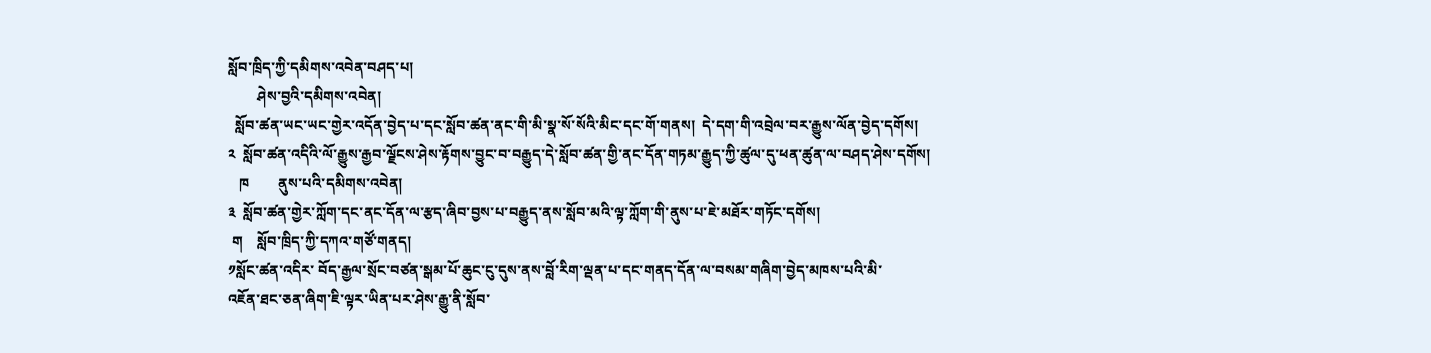སློབ་ཁྲིད་ཀྱི་དམིགས་འབེན་བཤད་པ།
        ཤེས་བྱའི་དམིགས་འབེན།
  སློབ་ཚན་ཡང་ཡང་གྱེར་འདོན་བྱེད་པ་དང་སློབ་ཚན་ནང་གི་མི་སྣ་སོ་སོའི་མིང་དང་གོ་གནས།  དེ་དག་གི་འབྲེལ་བར་རྒྱུས་ལོན་བྱེད་དགོས།
༢  སློབ་ཚན་འདིའི་ལོ་རྒྱུས་རྒྱབ་ལྗོངས་ཤེས་རྟོགས་བྱུང་བ་བརྒྱུད་དེ་སློབ་ཚན་གྱི་ནང་དོན་གཏམ་རྒྱུད་ཀྱི་ཚུལ་དུ་ཕན་ཚུན་ལ་བཤད་ཤེས་དགོས།
   ཁ        ནུས་པའི་དམིགས་འབེན།
༣  སློབ་ཚན་གྱེར་ཀློག་དང་ནང་དོན་ལ་རྩད་ཞིབ་བྱས་པ་བརྒྱུད་ནས་སློབ་མའི་ལྟ་ཀློག་གི་ནུས་པ་ཇེ་མཐོར་གཏོང་དགོས།
 ག    སློབ་ཁྲིད་ཀྱི་དཀའ་གཙོ་གནད།
༡སློང་ཚན་འདིར་ བོད་རྒྱལ་སྲོང་བཙན་སྒམ་པོ་ཆུང་ངུ་དུས་ནས་བློ་རིག་ལྡན་པ་དང་གནད་དོན་ལ་བསམ་གཞིག་བྱེད་མཁས་པའི་མི་
འཇོན་ཐང་ཅན་ཞིག་ཇི་ལྟར་ཡིན་པར་ཤེས་རྒྱུ་ནི་སློབ་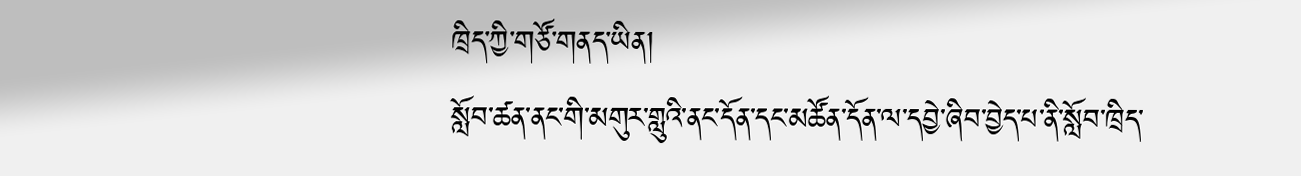ཁྲིད་ཀྱི་གཙོ་གནད་ཡིན།
སློབ་ཚན་ནང་གི་མགུར་གླུའི་ནང་དོན་དང་མཚོན་དོན་ལ་དབྱེ་ཞིབ་བྱེད་པ་ནི་སློབ་ཁྲིད་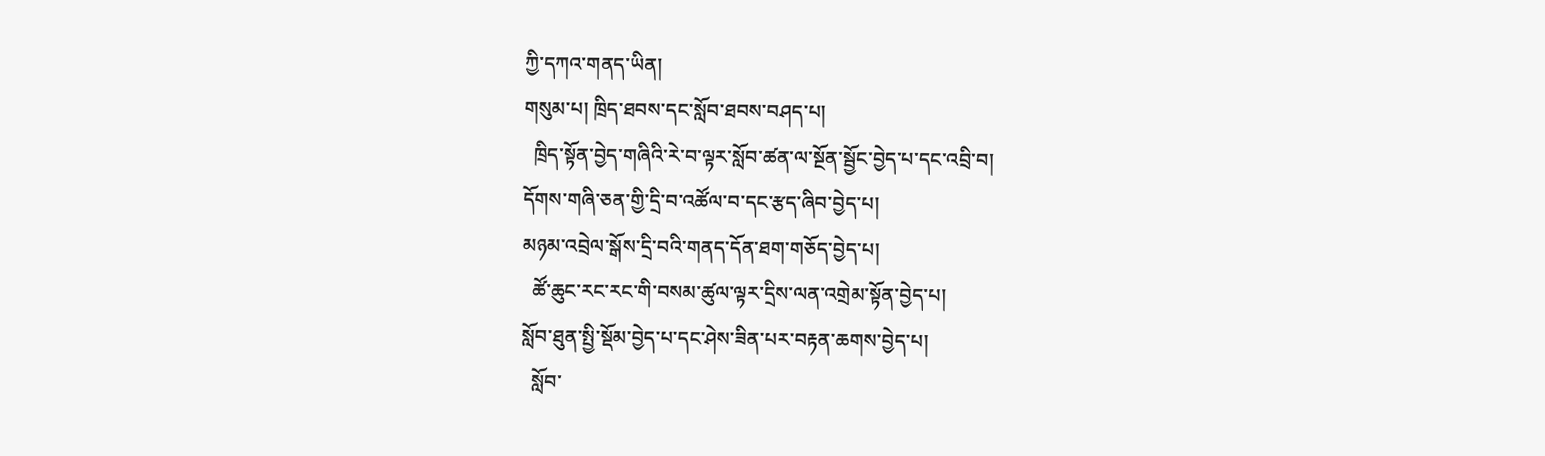ཀྱི་དཀའ་གནད་ཡིན།
གསུམ་པ། ཁྲིད་ཐབས་དང་སློབ་ཐབས་བཤད་པ།
  ཁྲིད་སྟོན་བྱེད་གཞིའི་རེ་བ་ལྟར་སློབ་ཚན་ལ་སྔོན་སྦྱོང་བྱེད་པ་དང་འབྲི་བ།
དོགས་གཞི་ཅན་གྱི་དྲི་བ་འཚོལ་བ་དང་རྩད་ཞིབ་བྱེད་པ།
མཉམ་འབྲེལ་སྒོས་དྲི་བའི་གནད་དོན་ཐག་གཅོད་བྱེད་པ།
  ཚོ་ཆུང་རང་རང་གི་བསམ་ཚུལ་ལྟར་དྲིས་ལན་འགྲེམ་སྟོན་བྱེད་པ།
སློབ་ཐུན་སྤྱི་སྡོམ་བྱེད་པ་དང་ཤེས་ཟིན་པར་བརྟན་ཆགས་བྱེད་པ།
  སློབ་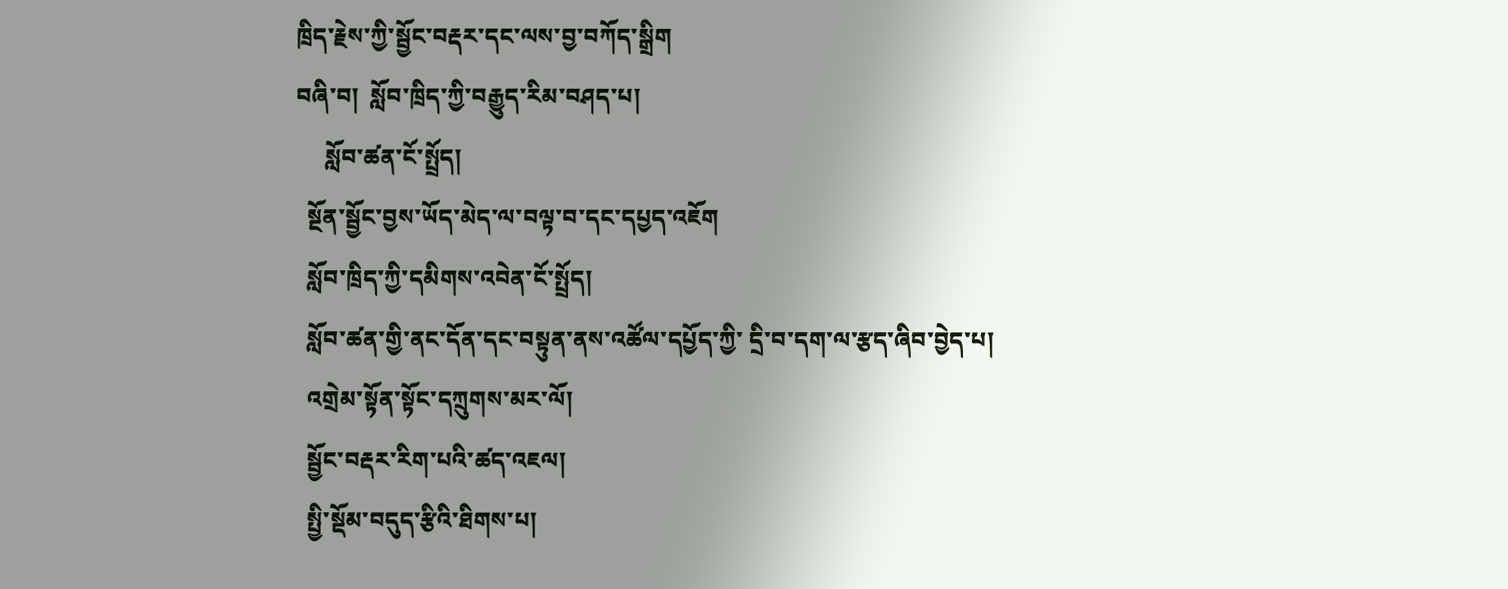ཁྲིད་རྗེས་ཀྱི་སྦྱོང་བརྡར་དང་ལས་བྱ་བཀོད་སྒྲིག
བཞི་བ།  སློབ་ཁྲིད་ཀྱི་བརྒྱུད་རིམ་བཤད་པ།
     སློབ་ཚན་ངོ་སྤྲོད།
  སྔོན་སྦྱོང་བྱས་ཡོད་མེད་ལ་བལྟ་བ་དང་དཔྱད་འཇོག
  སློབ་ཁྲིད་ཀྱི་དམིགས་འབེན་ངོ་སྤྲོད།
  སློབ་ཚན་གྱི་ནང་དོན་དང་བསྟུན་ནས་འཚོལ་དཔྱོད་ཀྱི་ དྲི་བ་དག་ལ་རྩད་ཞིབ་བྱེད་པ།
  འགྲེམ་སྟོན་སྟོང་དཀྲུགས་མར་ལོ།
  སྦྱོང་བརྡར་རིག་པའི་ཚད་འཇལ།
  སྤྱི་སྡོམ་བདུད་རྩིའི་ཐིགས་པ།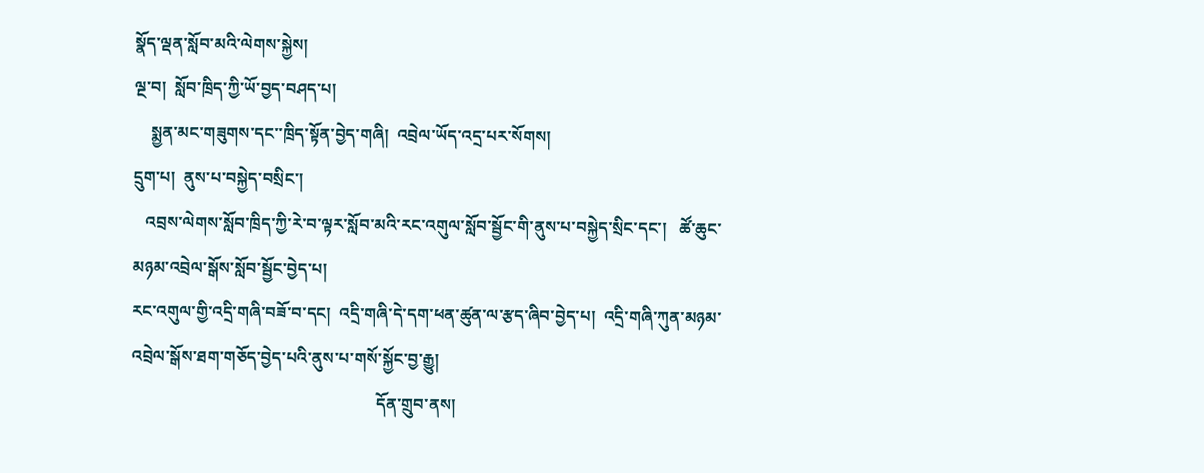སྣོད་ལྡན་སློབ་མའི་ལེགས་སྐྱེས།
ལྔ་བ།  སློབ་ཁྲིད་ཀྱི་ཡོ་བྱད་བཤད་པ།
    སྨྱན་མང་གཟུགས་དང་་ཁྲིད་སྟོན་བྱེད་གཞི།  འབྲེལ་ཡོད་འདྲ་པར་སོགས།
དྲུག་པ།  ནུས་པ་བསྐྱེད་བསྲིང་།
   འབྲས་ལེགས་སློབ་ཁྲིད་ཀྱི་རེ་བ་ལྟར་སློབ་མའི་རང་འགུལ་སློབ་སྦྱོང་གི་ནུས་པ་བསྐྱེད་སྲིང་དང་།   ཚོ་ཆུང་མཉམ་འབྲེལ་སྒོས་སློབ་སྦྱོང་བྱེད་པ།
རང་འགུལ་གྱི་འདྲི་གཞི་བཟོ་བ་དང།  འདྲི་གཞི་དེ་དག་ཕན་ཚུན་ལ་རྩད་ཞིབ་བྱེད་པ།  འདྲི་གཞི་ཀུན་མཉམ་འབྲེལ་སྒོས་ཐག་གཅོད་བྱེད་པའི་ནུས་པ་གསོ་སྐྱོང་བྱ་རྒྱུ།
                                                           དོན་གྲུབ་ནས།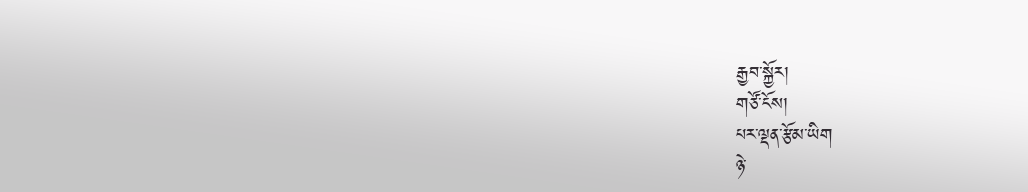རྒྱབ་སྐྱོར།
གཙོ་ངོས།
པར་ལྡན་རྩོམ་ཡིག
ཉེ་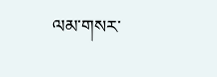ལམ་གསར་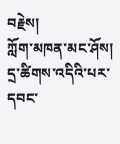བརྗེས།
ཀློག་མཁན་མང་ཤོས།
དྲ་ཚིགས་འདིའི་པར་དབང་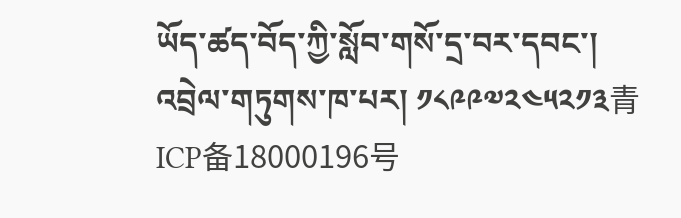ཡོད་ཚད་བོད་ཀྱི་སློབ་གསོ་དྲ་བར་དབང་།
འབྲེལ་གཏུགས་ཁ་པར། ༡༨༩༩༧༢༤༥༢༡༣青ICP备18000196号